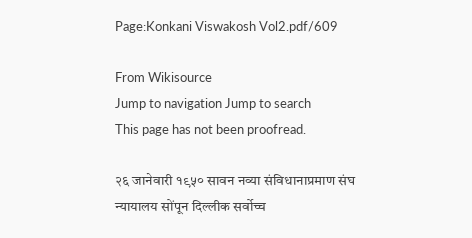Page:Konkani Viswakosh Vol2.pdf/609

From Wikisource
Jump to navigation Jump to search
This page has not been proofread.

२६ जानेवारी १९५० सावन नव्या संविधानाप्रमाण संघ न्यायालय सोंपून दिल्लीक सर्वोच्च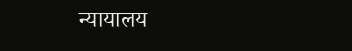न्यायालय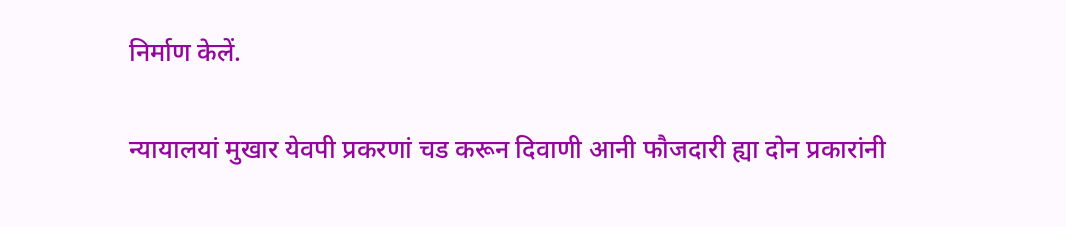निर्माण केलें.

न्यायालयां मुखार येवपी प्रकरणां चड करून दिवाणी आनी फौजदारी ह्या दोन प्रकारांनी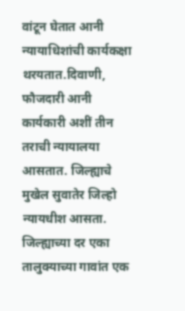वांटून घेतात आनी न्यायाधिशांची कार्यकक्षा थरयतात.दिवाणी, फौजदारी आनी कार्यकारी अशीं तीन तराची न्यायालया आसतात. जिल्ह्याचे मुखेल सुवातेर जिल्हो न्यायधीश आसता. जिल्ह्याच्या दर एका तालुक्याच्या गावांत एक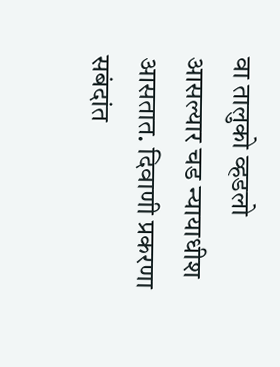वा तालुको व्हडलो आसल्यार चड न्यायाधीश आसतात. दिवाणी प्रकरणा सबंदांत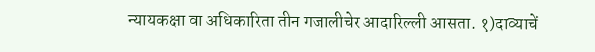न्यायकक्षा वा अधिकारिता तीन गजालीचेर आदारिल्ली आसता. १)दाव्याचें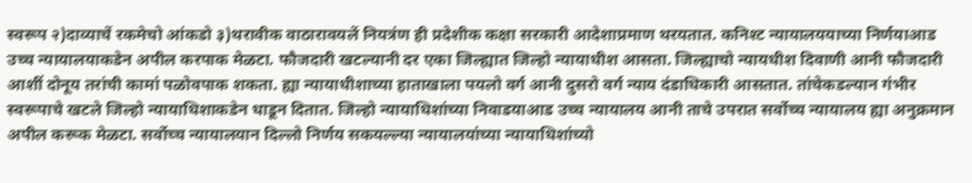स्वरूप २)दाव्याचें रकमेचो आंकडो ३)थरावीक वाठारावयलें नियत्रंण ही प्रदेशीक कक्षा सरकारी आदेशाप्रमाण थरयतात. कनिश्ट न्यायालययाच्या निर्णयाआड उच्च न्यायालयाकडेन अपील करपाक मेळटा. फौजदारी खटल्यानी दर एका जिल्ह्यात जिल्हो न्यायाधीश आसता. जिल्ह्याचो न्यायधीश दिवाणी आनी फौजदारी आशीं दोनूय तरांची कामां पळोवपाक शकता. ह्या न्यायाधीशाच्या हाताखाला पयलो वर्ग आनी दुसरो वर्ग न्याय दंडाधिकारी आसतात. तांचेकडल्यान गंभीर स्वरूपाचे खटले जिल्हो न्यायाधिशाकडेन धाडून दितात. जिल्हो न्यायाधिशांच्या निवाडयाआड उच्च न्यायालय आनी ताचे उपरात सर्वोच्च न्यायालय ह्या अनुक्रमान अपील करूक मेळटा. सर्वोच्च न्यायालयान दिल्लो निर्णय सकयल्ल्या न्यायालयांच्या न्यायाधिशांच्यो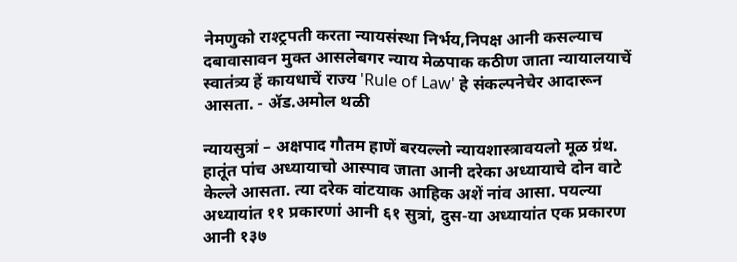नेमणुको राश्ट्रपती करता न्यायसंस्था निर्भय,निपक्ष आनी कसल्याच दबावासावन मुक्त आसलेबगर न्याय मेळपाक कठीण जाता न्यायालयाचें स्वातंत्र्य हें कायधाचें राज्य 'Rule of Law' हे संकल्पनेचेर आदारून आसता. - ॲड.अमोल थळी

न्यायसुत्रां – अक्षपाद गौतम हाणें बरयल्लो न्यायशास्त्रावयलो मूळ ग्रंथ. हातूंत पांच अध्यायाचो आस्पाव जाता आनी दरेका अध्यायाचे दोन वाटे केल्ले आसता. त्या दरेक वांटयाक आहिक अशें नांव आसा. पयल्या अध्यायांत ११ प्रकारणां आनी ६१ सुत्रां, दुस-या अध्यायांत एक प्रकारण आनी १३७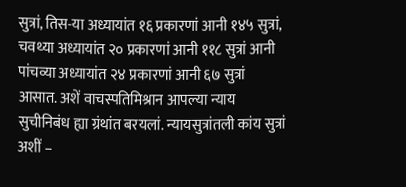सुत्रां, तिस-या अध्यायांत १६ प्रकारणां आनी १४५ सुत्रां, चवथ्या अध्यायांत २० प्रकारणां आनी ११८ सुत्रां आनी पांचव्या अध्यायांत २४ प्रकारणां आनी ६७ सुत्रां आसात. अशें वाचस्पतिमिश्रान आपल्या न्याय सुचीनिबंध ह्या ग्रंथांत बरयलां. न्यायसुत्रांतली कांय सुत्रां अशीं –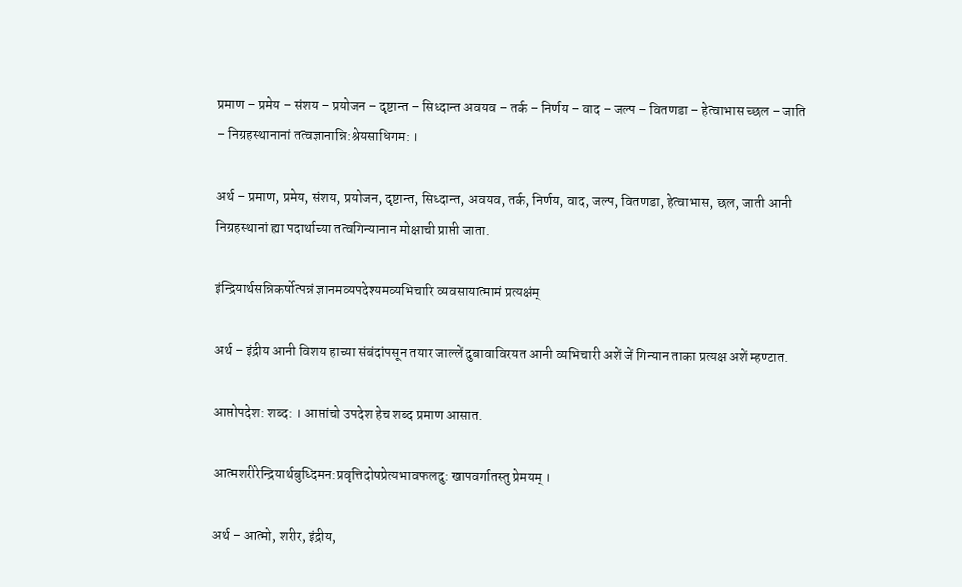प्रमाण – प्रमेय – संशय – प्रयोजन – दृष्टान्त – सिध्दान्त अवयव – तर्क – निर्णय – वाद – जल्प – वितणडा – हेत्वाभास च्छल – जाति – निग्रहस्थानानां तत्वज्ञानान्नि:श्रेयसाधिगम: ।

अर्थ – प्रमाण, प्रमेय, संशय, प्रयोजन, दृष्टान्त, सिध्दान्त, अवयव, तर्क, निर्णय, वाद, जल्प, वितणडा, हेत्वाभास, छल, जाती आनी निग्रहस्थानां ह्या पदार्थाच्या तत्वगिन्यानान मोक्षाची प्राप्ती जाता.

इंन्द्रियार्थसन्निकर्षोत्पन्नं ज्ञानमव्यपदेश्यमव्यभिचारि व्यवसायात्मामं प्रत्यक्षंम्

अर्थ – इंद्रीय आनी विशय हाच्या संबंदांपसून तयार जाल्लें दुबावाविरयत आनी व्यभिचारी अशें जें गिन्यान ताका प्रत्यक्ष अशें म्हण्टात.

आप्तोपदेश: शब्द: । आप्तांचो उपदेश हेच शब्द प्रमाण आसात.

आत्मशरीरेन्द्रियार्थबुध्दिमन:प्रवृत्तिदोषप्रेत्यभावफलदु: खापवर्गातस्तु प्रेमयम् ।

अर्थ – आत्मो, शरीर, इंद्रीय,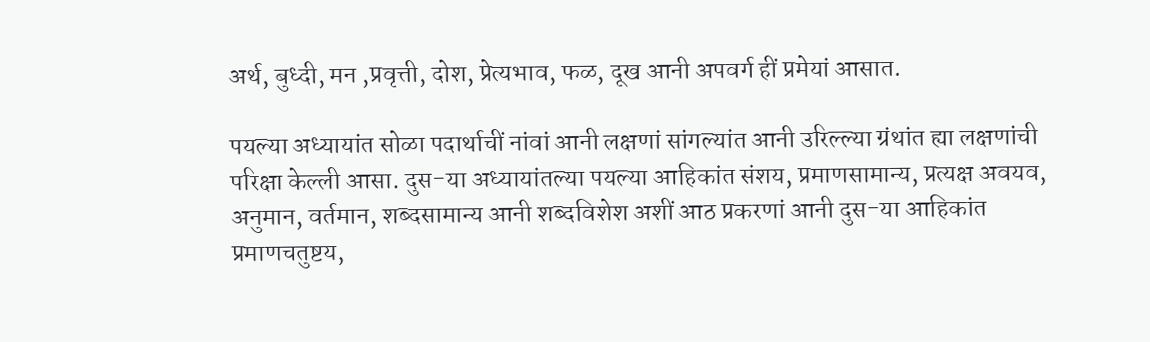अर्थ, बुध्दी, मन ,प्रवृत्ती, दोश, प्रेत्यभाव, फळ, दूख आनी अपवर्ग हीं प्रमेयां आसात.

पयल्या अध्यायांत सोळा पदार्थाचीं नांवां आनी लक्षणां सांगल्यांत आनी उरिल्ल्या ग्रंथांत ह्या लक्षणांची परिक्षा केल्ली आसा. दुस-या अध्यायांतल्या पयल्या आहिकांत संशय, प्रमाणसामान्य, प्रत्यक्ष अवयव, अनुमान, वर्तमान, शब्दसामान्य आनी शब्दविशेश अशीं आठ प्रकरणां आनी दुस-या आहिकांत प्रमाणचतुष्टय,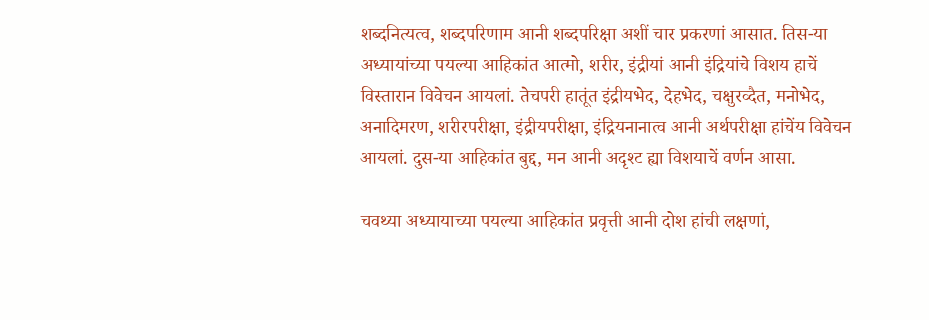शब्दनित्यत्व, शब्दपरिणाम आनी शब्दपरिक्षा अशीं चार प्रकरणां आसात. तिस-या अध्यायांच्या पयल्या आहिकांत आत्मो, शरीर, इंद्रीयां आनी इंद्रियांचे विशय हाचें विस्तारान विवेचन आयलां. तेचपरी हातूंत इंद्रीयभेद, देहभेद, चक्षुरव्दैत, मनोभेद, अनादिमरण, शरीरपरीक्षा, इंद्रीयपरीक्षा, इंद्रियनानात्व आनी अर्थपरीक्षा हांचेंय विवेचन आयलां. दुस-या आहिकांत बुद्द, मन आनी अदृश्ट ह्या विशयाचें वर्णन आसा.

चवथ्या अध्यायाच्या पयल्या आहिकांत प्रवृत्ती आनी दोश हांची लक्षणां,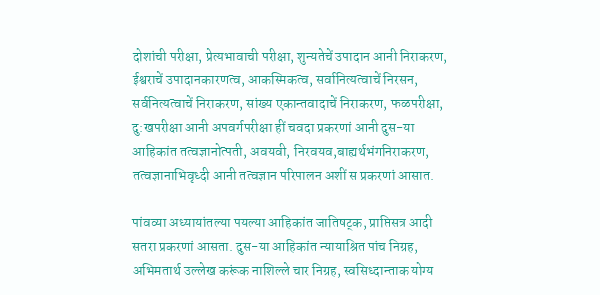दोशांची परीक्षा, प्रेत्यभावाची परीक्षा, शुन्यतेचें उपादान आनी निराकरण, ईश्वराचें उपादानकारणत्व, आकस्मिकत्व, सर्वानित्यत्वाचें निरसन, सर्वनित्यत्वाचें निराकरण, सांख्य एकान्तवादाचें निराकरण, फळपरीक्षा, दु:खपरीक्षा आनी अपवर्गपरीक्षा हीं चवदा प्रकरणां आनी दुस-या आहिकांत तत्वज्ञानोत्पती, अवयवी, निरवयव,बाह्यर्थभंगनिराकरण, तत्वज्ञानाभिवृध्दी आनी तत्वज्ञान परिपालन अशीं स प्रकरणां आसात.

पांवव्या अध्यायांतल्या पयल्या आहिकांत जातिषट्क, प्राप्तिसत्र आदी सतरा प्रकरणां आसता. दुस-या आहिकांत न्यायाश्रित पांच निग्रह, अभिमतार्थ उल्लेख करूंक नाशिल्ले चार निग्रह, स्वसिध्दान्ताक योग्य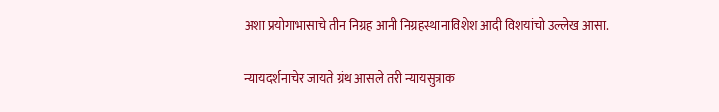अशा प्रयोगाभासाचे तीन निग्रह आनी निग्रहस्थानाविशेश आदी विशयांचो उल्लेख आसा.

न्यायदर्शनाचेर जायते ग्रंथ आसले तरी न्यायसुत्राक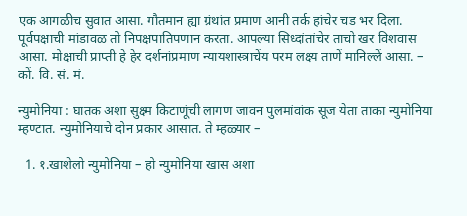एक आगळीच सुवात आसा. गौतमान ह्या ग्रंथांत प्रमाण आनी तर्क हांचेर चड भर दिला. पूर्वपक्षाची मांडावळ तो निपक्षपातिपणान करता. आपल्या सिध्दांतांचेर ताचो खर विशवास आसा. मोक्षाची प्राप्ती हे हेर दर्शनांप्रमाण न्यायशास्त्राचेंय परम लक्ष्य ताणें मानिल्लें आसा. – कों. वि. सं. मं.

न्युमोनिया : घातक अशा सुक्ष्म किटाणूंची लागण जावन पुलमांवांक सूज येता ताका न्युमोनिया म्हण्टात. न्युमोनियाचे दोन प्रकार आसात. ते म्हळ्यार –

  1. १.खाशेलो न्युमोनिया – हो न्युमोनिया खास अशा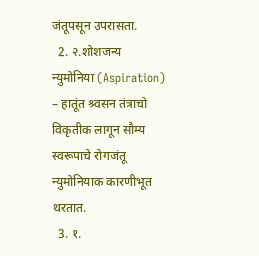जंतूपसून उपरासता.
  2. २.शोशजन्य न्युमोनिया (Aspiration) – हातूंत श्र्वसन तंत्राचो विकृतीक लागून सौम्य स्वरूपाचे रोगजंतू न्युमोनियाक कारणीभूत थरतात.
  3. १.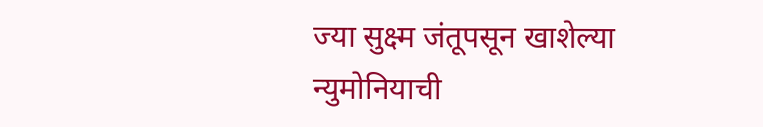ज्या सुक्ष्म जंतूपसून खाशेल्या न्युमोनियाची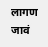लागण जावं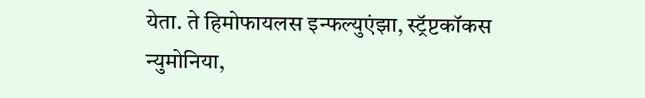येता. ते हिमोफायलस इन्फल्युएंझा, स्ट्रॅप्टकॉकस न्युमोनिया,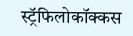स्ट्रॅफिलोकॉक्कस